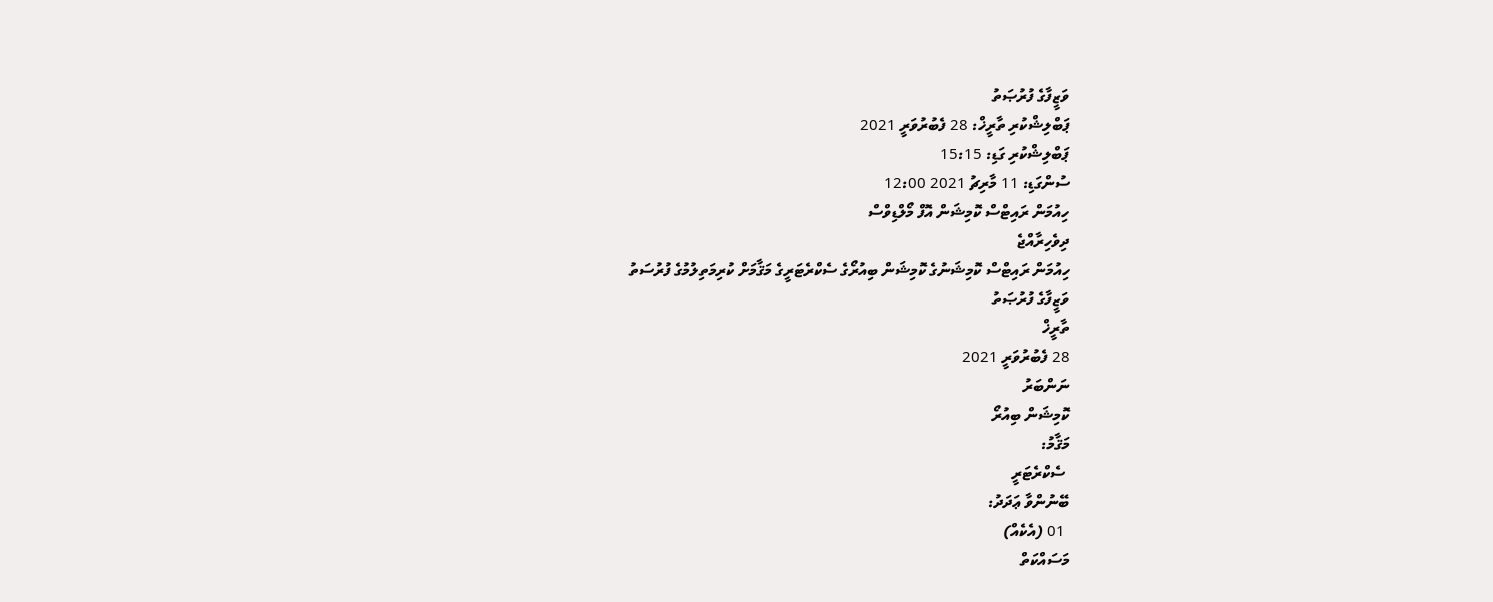ވަޒީފާގެ ފުރުޞަތު
ޕަބްލިޝްކުރި ތާރީޚް: 28 ފެބުރުވަރީ 2021
ޕަބްލިޝްކުރި ގަޑި: 15:15
ސުންގަޑި: 11 މާރިޗު 2021 12:00
ހިއުމަން ރައިޓްސް ކޮމިޝަން އޮފް މޯލްޑިވްސް
ދިވެހިރާއްޖެ
ހިއުމަން ރައިޓްސް ކޮމިޝަނުގެ ކޮމިޝަން ބިއުރޯގެ ސެކްރެޓަރީގެ މަޤާމަށް ކުރިމަތިލުމުގެ ފުރުސަތު
ވަޒީފާގެ ފުރުޞަތު
ތާރީޚް
28 ފެބުރުވަރީ 2021
ނަންބަރު
ކޮމިޝަން ބިއުރޯ
މަޤާމު:
 ސެކްރެޓަރީ
ބޭނުންވާ ޢަދަދު:
 01 (އެކެއް)
މަސައްކަތް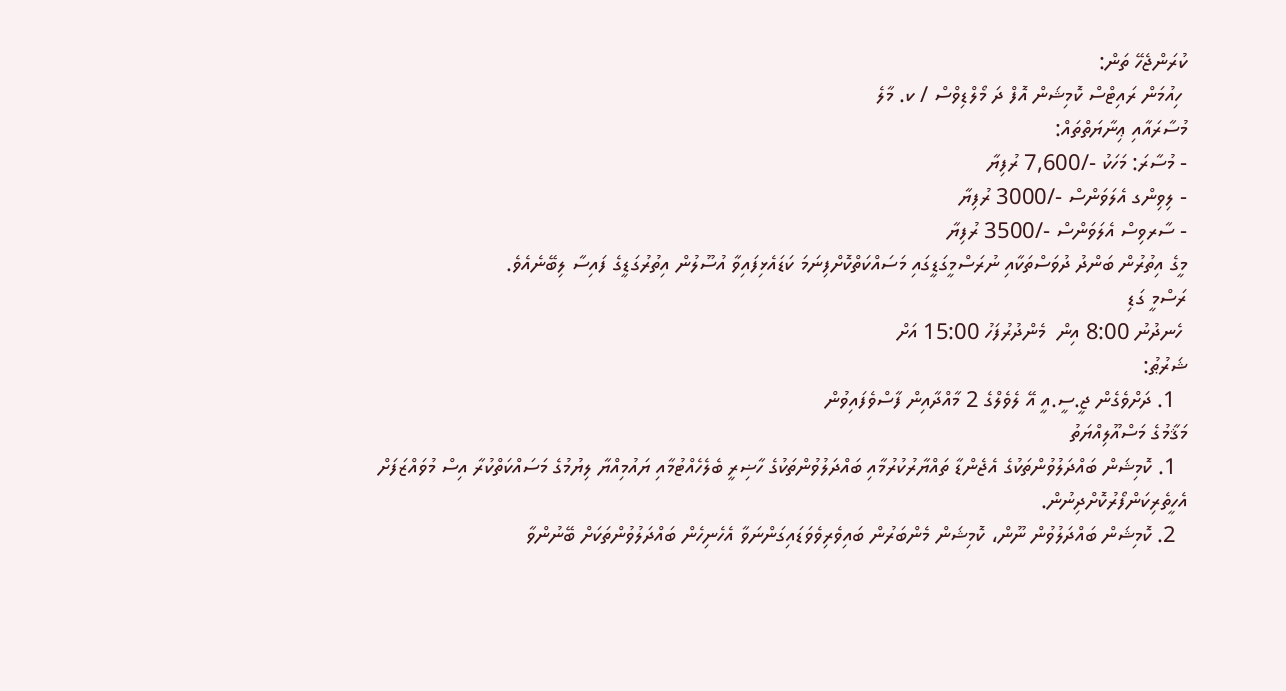ކުރަންޖެހޭ ތަން:
 ހިއުމަން ރައިޓްސް ކޮމިޝަން އޮފް ދަ މޯލްޑިވްސް / ކ. މާލެ
މުސާރައާއި ޢިނާޔަތްތައް:
- މުސާރަ: މަހަކު -/7,600 ރުފިޔާ
- ލިވިންގ އެލަވަންސް -/3000 ރުފިޔާ
- ސާރވިސް އެލަވަންސް -/3500 ރުފިޔާ
މީގެ އިތުރުން ބަންދު ދުވަސްތަކާއި ނުރަސްމީގަޑީގައި މަސައްކަތްކޮށްފިނަމަ ކަޑައެޅިފައިވާ އުސޫލުން އިތުރުގަޑީގެ ފައިސާ ލިބޭނެއެވެ.
ރަސްމީ ގަޑި
 ހެނދުނު 8:00 އިން  މެންދުރުފަހު 15:00 އަށް
ޝަރުޠު:
  1. ދަށްވެގެން ޖީ.ސީ.އީ އޭ ލެވެލްގެ 2 މާއްދާއިން ފާސްވެފައިވުން
މަޤާމުގެ މަސްއޫލިއްޔަތު
  1. ކޮމިޝަން ބައްދަލުވުންތަކުގެ އެޖެންޑާ ތައްޔާރުކުރުމާއި ބައްދަލުވުންތަކުގެ ހާޟިރީ ބެލެހެއްޓުމާއި ޔައުމިއްޔާ ލިޔުމުގެ މަސައްކަތްކުރާ އިސް މުވައްޒަފަށް އެހީތެރިކަންފޯރުކޮށްދިނުން.
  2. ކޮމިޝަން ބައްދަލުވުން ނޫން، ކޮމިޝަން މެންބަރުން ބައިވެރިވެވަޑައިގަންނަވާ އެހެނިހެން ބައްދަލުވުންތަކަށް ބޭނުންވާ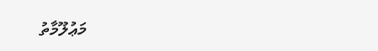މަޢުލޫމާތު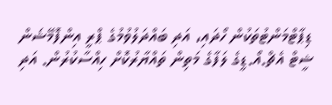ޑިޕާޓްމަންޓުތަކުން ހޯދައި، އަދި ބައްދަލުވުމުގެ ޕްރީ އިންފޮމޭޝަން ޝީޓް އެޗް.އޯ.ޑީގެ ލަފާގެ މަތިން ތައްޔާރުކޮށް ހިއްސާކުރުން. އަދި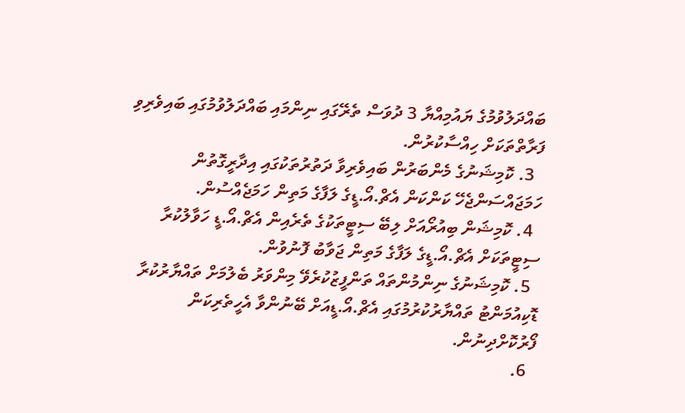ބައްދަލުވުމުގެ ޔައުމިއްޔާ 3 ދުވަސް ތެރޭގައި ނިންމައި ބައްދަލުވުމުގައި ބައިވެރިވި ފަރާތްތަކަށް ހިއްސާކުރުން.
  3. ކޮމިޝަނުގެ މެންބަރުން ބައިވެރިވާ ދަތުރުތަކުގައި އިދާރީގޮތުން ހަމަޖައްސަންޖެހޭ ކަންކަން އެޗް.އޯ.ޑީގެ ލަފާގެ މަތިން ހަމަޖެއްސުން.
  4. ކޮމިޝަން ބިއުރޯއަށް ލިބޭ ސިޓީތަކުގެ ތެރެއިން އެޗް.އޯ.ޑީ ހަވާލުކުރާ ސިޓީތަކަށް އެޗް.އޯ.ޑީގެ ލަފާގެ މަތިން ޖަވާބު ފޮނުވުން.
  5. ކޮމިޝަނުގެ ނިންމުންތައް ތަންފީޒުކުރެވޭ މިންވަރު ބެލުމަށް ތައްޔާރުކުރާ ޑޮކިއުމަންޓު ތައްޔާރުކުރުމުގައި އެޗް.އޯ.ޑީއަށް ބޭނުންވާ އެހީތެރިކަން ފޯރުކޮށްދިނުން.
  6.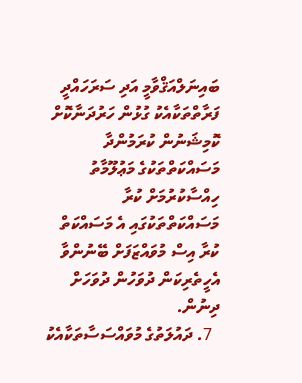ބައިނަލްއަޤްވާމީ އަދި ސަރަހައްދީ ފަރާތްތަކާއެކު ގުޅުން ހަރުދަނާކޮށް ކޮމިޝަނުން ކުރަމުންދާ މަސައްކަތްތަކުގެ މަޢުލޫމާތު ހިއްސާކުރުމަށް ކުރާ މަސައްކަތްތަކުގައި އެ މަސައްކަތް ކުރާ އިސް މުވައްޒަފަށް ބޭނުންވާ އެހީތެރިކަން ދުވަހުން ދުވަހަށް ދިނުން.
  7. ދައުލަތުގެ މުވައްސަސާތަކާއެކު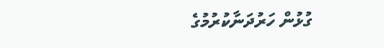ގުޅުން ހަރުދަނާކުރުމުގެ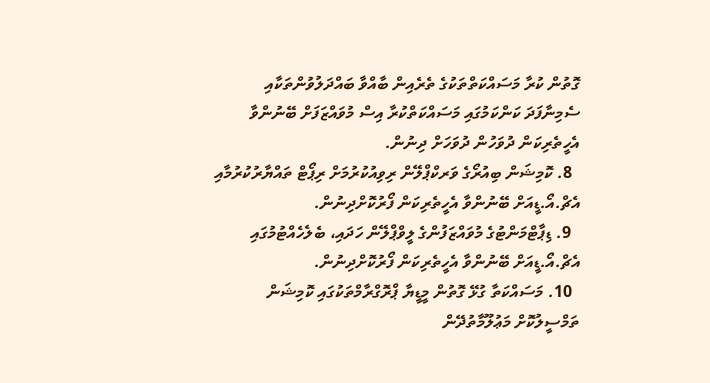ގޮތުން ކުރާ މަސައްކަތްތަކުގެ ތެރެއިން ބާއްވާ ބައްދަލުވުންތަކާއި ސެމިނާފަދަ ކަންކަމުގައި މަސައްކަތްކުރާ އިސް މުވައްޒަފަށް ބޭނުންވާ އެހީތެރިކަން ދުވަހުން ދުވަހަށް ދިނުން.
  8. ކޮމިޝަން ބިއުރޯގެ ވަރކްޕްލޭން ރިވިއުކުރުމަށް ރިޕޯޓް ތައްޔާރުކުރުމާއި އެޗް.އޯ.ޑީއަށް ބޭނުންވާ އެހީތެރިކަން ފޯރުކޮށްދިނުން.
  9. ޑިޕާޓްމަންޓުގެ މުވައްޒަފުންގެ ލީވްޕްލޭން ހަދައި، ބެލެހެއްޓުމުގައި އެޗް.އޯ.ޑީއަށް ބޭނުންވާ އެހީތެރިކަން ފޯރުކޮށްދިނުން.
  10. މަސައްކަތާ ގުޅޭ ގޮތުން މީޑީޔާ ޕްރޮގްރާމްތަކުގައި ކޮމިޝަން ތަމްސީލުކޮށް މަޢުލޫމާތުދޭން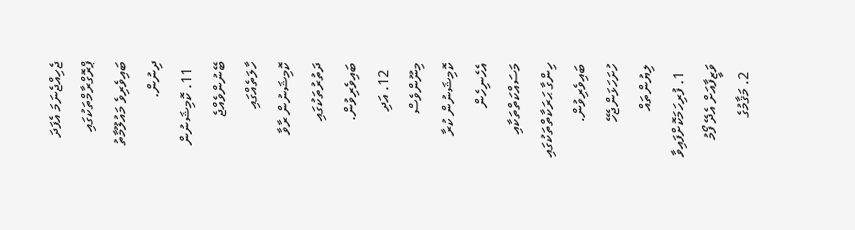ޖެހިއްޖެނަމަ އެފަދަ ޕްރޮގްރާމްތަކުގައި ބައިވެރިވެ މައުލޫމާތު ދިނުން.
  11. ކޮމިޝަނުން ބޭނުންވެއްޖެ ހާލަތެއްގައި ކޮމިޝަނުން ރާވާ ދަތުރުތަކުގައި ބައިވެރިވުން.
  12. އަދި މިނޫންވެސް ކޮމިޝަނުން ކުރާ އެހެނިހެން މަސައްކަތްތަކާއި ހިންގާ ޙަރަކާތްތަކުގައި ބައިވެރިވުން.
ހުށަހަޅަންޖެހޭ ލިޔުންތައް
  1. ފުރިހަމަކޮށްފައިވާ ވަޒީފާއަށް އެދޭ ފޯމު
  2. މަޤާމުގެ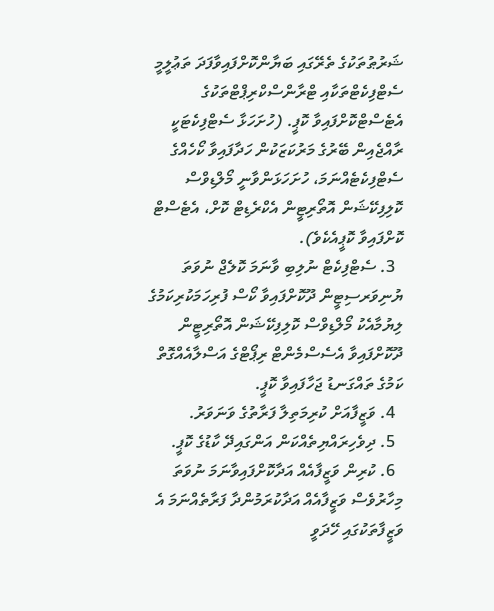ޝަރުޠުތަކުގެ ތެރޭގައި ބަޔާންކޮށްފައިވާފަދަ ތަޢުލީމީ ސެޓްފިކެޓްތަކާއި ޓްރާންސްކްރިޕްޓްތަކުގެ އެޓެސްޓްކޮށްފައިވާ ކޮޕީ. (ހުށަހަޅާ ސެޓްފިކެޓަކީ ރާއްޖެއިން ބޭރުގެ މަރުކަޒަކުން ހަދާފައިވާ ކޯހެއްގެ ސެޓްފިކެޓެއްނަމަ، ހުށަހަޅަންވާނީ މޯލްޑިވްސް ކޮލިފިކޭޝަން އޮތޯރިޓީން އެކްރެޑިޓް ކޮށް، އެޓެސްޓް ކޮށްފައިވާ ކޮޕީއެކެވެ).
  3. ސެޓްފިކެޓް ނުލިބި ވާނަމަ ކޮލެޖް ނުވަތަ ޔުނިވަރސިޓީން ދޫކޮށްފައިވާ ކޯސް ފުރިހަމަކުރިކަމުގެ ލިޔުމާއެކު މޯލްޑިވްސް ކޮލިފިކޭޝަން އޮތޯރިޓީން ދޫކޮށްފައިވާ އެސެސްމެންޓް ރިޕޯޓްގެ އަސްލާއެއްގޮތް ކަމުގެ ތައްގަނޑު ޖަހާފައިވާ ކޮޕީ.
  4. ވަޒީފާއަށް ކުރިމަތިލާ ފަރާތުގެ ވަނަވަރު.
  5. ދިވެހިރައްޔިތެއްކަން އަންގައިދޭ ކާޑުގެ ކޮޕީ.
  6. ކުރިން ވަޒީފާއެއް އަދާކޮށްފައިވާނަމަ ނުވަތަ މިހާރުވެސް ވަޒީފާއެއް އަދާކުރަމުންދާ ފަރާތެއްނަމަ އެ ވަޒީފާތަކުގައި ހޭދަވީ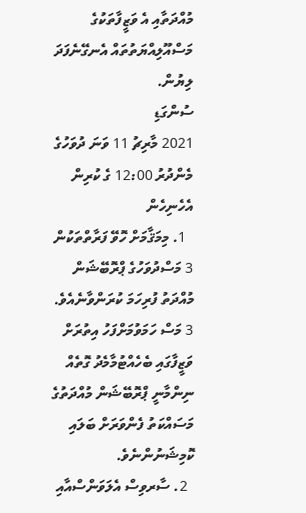މުއްދަތާއި އެ ވަޒީފާތަކުގެ މަސްއޫލިއްޔަތުތައް އެނގޭނެފަދަ ލިޔުން.
ސުންގަޑި
2021 މާރިޗު 11 ވަނަ ދުވަހުގެ މެންދުރު 12:00 ގެ ކުރިން
އެހެނިހެން
  1. މިމަޤާމަށް ހޮވޭ ފަރާތްތަކުން 3 މަސްދުވަހުގެ ޕްރޮބޭޝަން މުއްދަތު ފުރިހަމަ ކުރަންވާނެއެވެ. 3 މަސް ހަމަވުމަށްފަހު އިތުރަށް ވަޒީފާގައި ބެހެއްޓުމާމެދު ގޮތެއް ނިންމާނީ ޕްރޮބޭޝަން މުއްދަތުގެ  މަސައްކަތު ފެންވަރަށް ބަލައި ކޮމިޝަނުންނެވެ.
  2. ސާރވިސް އެލަވަންސްއާއި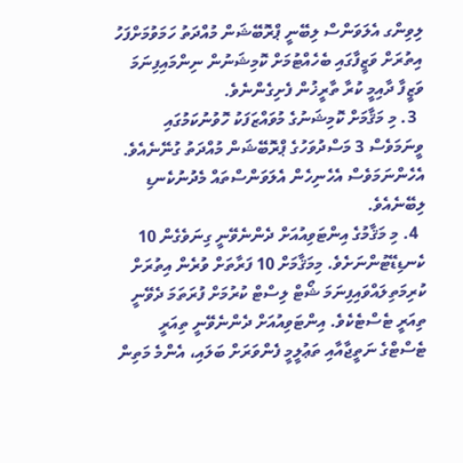ލިވިންގ އެލަވަންސް ލިބޭނީ ޕްރޮބޭޝަން މުއްދަތު ހަމަވުމަށްފަހު އިތުރަށް ވަޒީފާގައި ބެހެއްޓުމަށް ކޮމިޝަނުން ނިންމައިފިނަމަ ވަޒީފާ ދާއިމީ ކުރާ ތާރީޚުން ފެށިގެންނެވެ.
  3. މި މަޤާމަށް ކޮމިޝަނުގެ މުވައްޒަފަކު ހޮވުނުކަމުގައި ވީނަމަވެސް 3 މަސްދުވަހުގެ ޕްރޮބޭޝަން މުއްދަތު ގުނޭނެއެވެ. އެހެންނަމަވެސް އެހެނިހެން އެލަވަންސްތައް މެދުނުކެނޑި ލިބޭނެއެވެ.
  4. މި މަޤާމުގެ އިންޓަވިއުއަށް ދެންނެވޭނީ ގިނަވެގެން 10 ކެނޑިޑޭޓުންނަށެވެ. މިމަޤާމަށް 10 ފަރާތަށް ވުރެން އިތުރަށް ކުރިމަތިލައްވައިފިނަމަ ޝޯޓް ލިސްޓް ކުރުމަށް ފުރަތަމަ ދެވޭނީ ތިއަރީ ޓެސްޓެކެވެ. އިންޓަވިއުއަށް ދެންނެވޭނީ ތިއަރީ ޓެސްޓްގެ ނަތީޖާއާއި ތަޢުލީމީ ފެންވަރަށް ބަލައި، އެންމެ މަތިން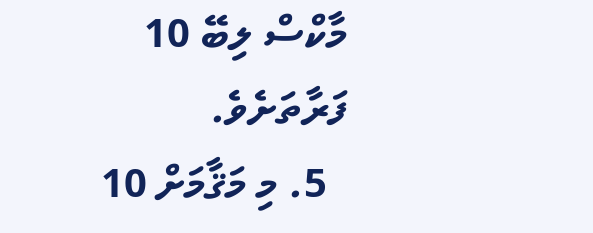މާކްސް ލިބޭ 10 ފަރާތަށެވެ.
  5. މި މަޤާމަށް 10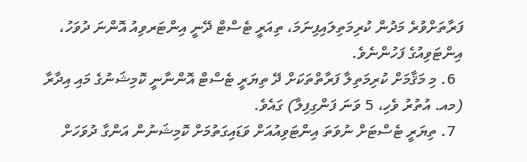ފަރާތަށްވުރެ މަދުން ކުރިމަތިލައިފިނަމަ، ތިއަރީ ޓެސްޓް ދޭނީ އިންޓަރވިއު އޮންނަ ދުވަހު، އިންޓަވިއުގެ ފަހުންނެވެ.
  6. މި މަޤާމަށް ކުރިމަތިލާ ފަރާތްތަކަށް ދޭ ތިޔަރީ ޓެސްޓް އޮންނާނީ ކޮމިޝަނުގެ މައި އިދާރާ (މއ. އުތުރު ވެހި، 5 ވަނަ ފަންގިފިލާ) ގައެވެ.
  7. ތިޔަރީ ޓެސްޓަށް ނުވަތަ އިންޓަވިއުއަށް ވަޑައިގަތުމަށް ކޮމިޝަނުން އަންގާ ދުވަހަށް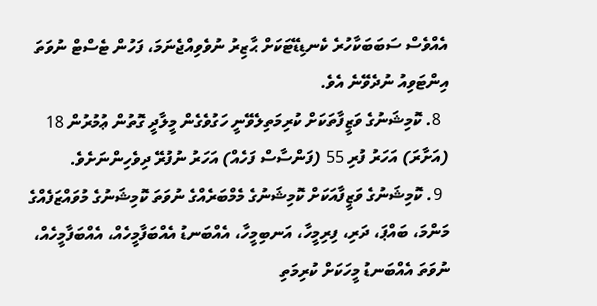އެއްވެސް ސަބަބަކާހުރެ ކެނޑިޑޭޓަކަށް ޙާޒިރު ނުވެވިއްޖެނަމަ، ފަހުން ޓެސްޓް ނުވަތަ އިންޓަވިއު ނުދެވޭނެ އެވެ.
  8. ކޮމިޝަނުގެ ވަޒީފާތަކަށް ކުރިމަތިލެވޭނީ ހަގުވެގެން މީލާދީ ގޮތުން ޢުމުރުން 18 (އަށާރަ) އަހަރު ފުރި 55 (ފަންސާސް ފަހެއް) އަހަރު ނުފުރޭ ދިވެހިންނަށެވެ.
  9. ކޮމިޝަނުގެ ވަޒީފާއަކަށް ކޮމިޝަނުގެ މެމްބަރެއްގެ ނުވަތަ ކޮމިޝަނުގެ މުވައްޒަފެއްގެ މަންމަ، ބައްޕަ، ދަރި، ފިރިމީހާ، އަނބިމީހާ، އެއްބަނޑު އެއްބަފާމީހެއް، އެއްބަފާމީހެއް، ނުވަތަ އެއްބަނޑު މީހަކަށް ކުރިމަތި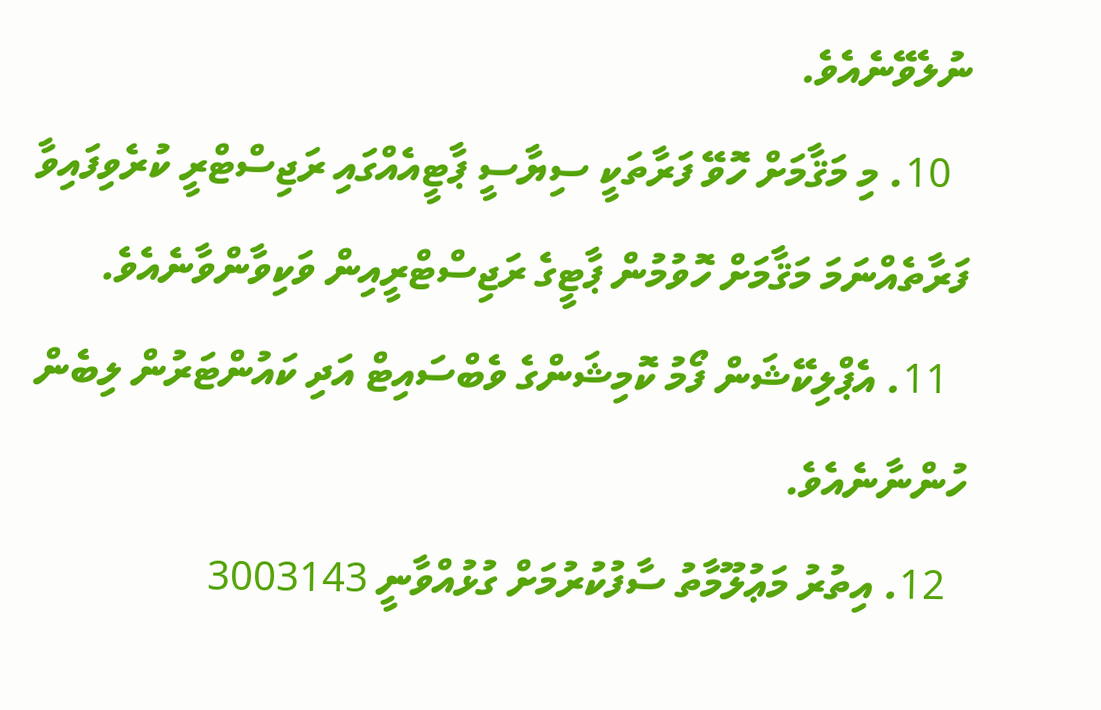ނުލެވޭނެއެވެ.
  10. މި މަޤާމަށް ހޮވޭ ފަރާތަކީ ސިޔާސީ ޕާޓީއެއްގައި ރަޖިސްޓްރީ ކުރެވިފައިވާ ފަރާތެއްނަމަ މަޤާމަށް ހޮވުމުން ޕާޓީގެ ރަޖިސްޓްރީއިން ވަކިވާންވާނެއެވެ.
  11. އެޕްލިކޭޝަން ފޯމު ކޮމިޝަންގެ ވެބްސައިޓް އަދި ކައުންޓަރުން ލިބެން ހުންނާނެއެވެ.
  12. އިތުރު މަޢުލޫމާތު ސާފުކުރުމަށް ގުޅުއްވާނީ 3003143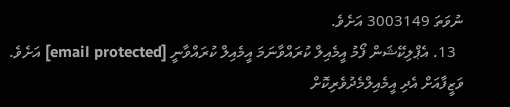ނުވަތަ 3003149 އަށެވެ.
  13. އެޕްލިކޭޝަން ފޯމު އީމެއިލް ކުރައްވާނަމަ އީމެއިލް ކުރައްވާނީ [email protected] އަށެވެ. ވަޒީފާއަށް އެދި އީމެއިލްމެދުވެރިކޮށް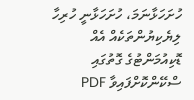ހުށަހަޅާނަމަ، ހުށަހަޅާނީ ހުރިހާ ލިޔެކިޔުންތަކެއް އެއް ޑޮކިއުމަންޓުގެ ގޮތުގައި ސްކޭންކޮށްފައިވާ PDF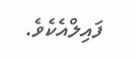ފައިލްއެކެވެ.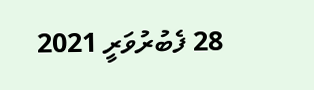28 ފެބުރުވަރީ 2021